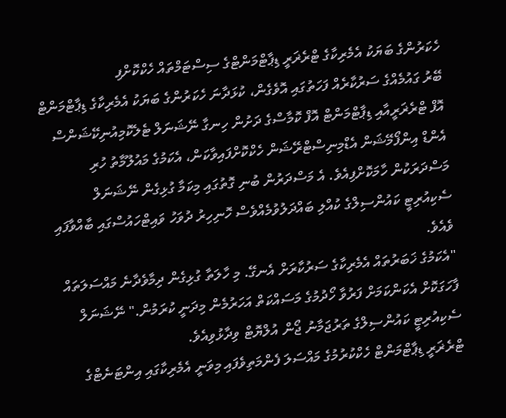ހެކަރުންގެ ބަޔަކު އެމެރިކާގެ ޓްރެޜަރީ ޑިޕާޓްމަންޓްގެ ސިސްޓަމްތައް ހެކްކޮށްފި
ބޭރު ގައުމެއްގެ ސަރުކާރެއް ފަހަތުގައި އޮވެގެން، ކުޅަދާނަ ހެކަރުންގެ ބަޔަކު އެމެރިކާގެ ޑިޕާޓްމަންޓް އޮފް ޓްރެޜަރީއާއި ޑިޕާޓްމަންޓް އޮފް ކޮމާސްގެ ދަށުން ހިނގާ ނޭޝަނަލް ޓެލެކޮމިއުނިކޭޝަންސް އެންޑް އިންފޯމޭޝަން އެޑްމިނިސްޓްރޭޝަން ހެކްކޮށްފައިވާކަން، އެކަމުގެ މައުލޫމާތު ހުރި މަސްދަރަކުން ހާމަކޮށްފިއެވެ. އެ މަސްދަރުން ބުނި ގޮތުގައި މިކަމާ ގުޅިގެން ނޭޝަނަލް ސެކިއުރިޓީ ކައުންސިލްގެ ކުއްލި ބައްދަލުވުމެއްވެސް ހޮނިހިރު ދުވަހު ވައިޓްހައުސްގައި ބާއްވާފައި ވެއެވެ.
"އެކަމުގެ ޚަބަރުތައް އެމެރިކާގެ ސަރުކާރަށް އެނގޭ. މި ހާލަތާ ގުޅިގެން ދިމާވެދާނެ މައްސަލަތައް ފާހަގަކޮށް އެކަންކަމަށް ފަރުވާ ހޯދުމުގެ މަސައްކަތް އަހަރުމެން މިދަނީ ކުރަމުން." ނޭޝަނަލް ސެކިއުރިޓީ ކައުންސިލްގެ ތަރުޖަމާނު ޖޯން އުލްޔޮޓް ވިދާޅުވިއެވެ.
ޓްރެޜަރީ ޑިޕާޓްމަންޓް ހެކްކުރުމުގެ މައްސަލަ ފެންމަތިވެފައި މިވަނީ އެމެރިކާގައި އިންޓަނެޓްގެ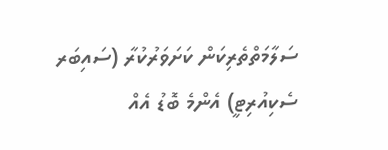ސަލާމަތްތެރިކަން ކަށަވަރުކުރާ (ސައިބަރ ސެކިއުރިޓީ) އެންމެ ބޮޑު އެއް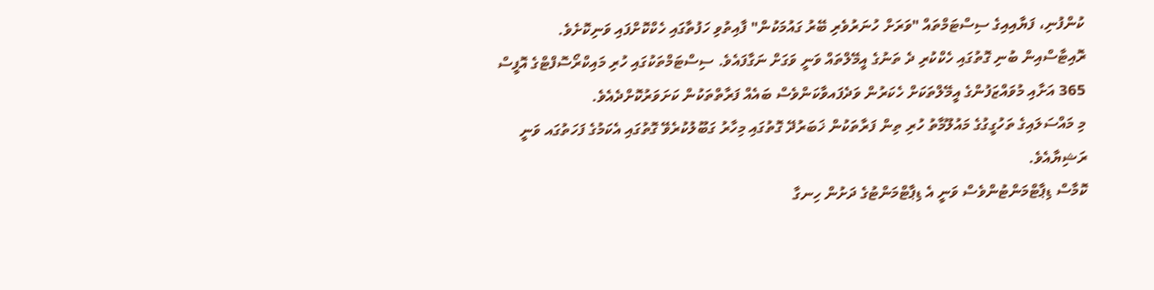ކުންފުނި، ފަޔާއިއިގެ ސިސްޓަމްތައް "ވަރަށް ހުނަރުވެރި ބޭރު ގައުމަކުން" ފާއިތުވި ހަފުތާގައި ހެކްކޮށްފައި ވަނިކޮށެވެ.
ރޮއިޓާސްއިން ބުނި ގޮތުގައި ހެކްކުރި ދެ ތަނުގެ އީމޭލްތައް ވަނީ ވަގަށް ނަގާފައެވެ. ސިސްޓަމްތަކުގައި ހުރި މައިކްރޯސޮފްޓްގެ އޮފީސް 365 އަށާއި މުވައްޒަފުންގެ އީމޭލްތަކަށް ހެކަރުން ވަދެފައވާކަންވެސް ބައެއް ފަރާތްތަކުން ކަށަވަރުކޮށްދެއެވެ.
މި މައްސަލައިގެ ތަހުގީގުގެ މައުލޫމާތު ހުރި ތިން ފަރާތަކުން ޚަބަރުދޭ ގޮތުގައި މިހާރު ގަބޫލުކުރެވޭ ގޮތުގައި އެކަމުގެ ފަހަތުގައ ވަނީ ރަޝިޔާއެވެ.
ކޮމާސް ޑިޕާޓްމަންޓުންވެސް ވަނީ އެ ޑިޕާޓްމަންޓުގެ ދަށުން ހިނގާ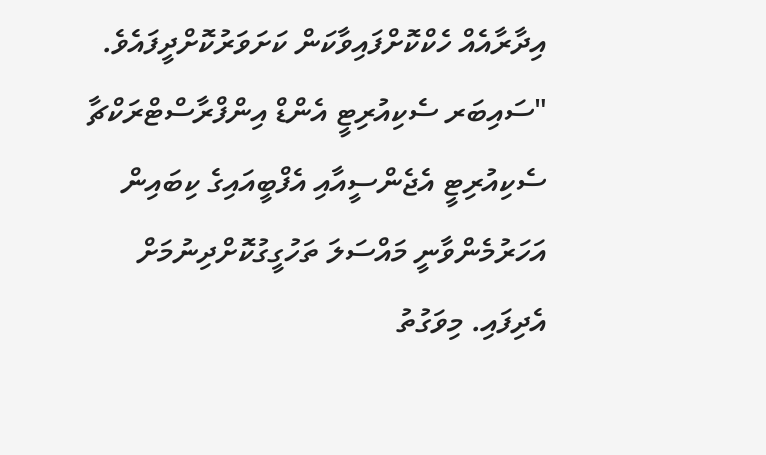އިދާރާއެއް ހެކްކޮށްފައިވާކަން ކަށަވަރުކޮށްދީފައެވެ.
"ސައިބަރ ސެކިއުރިޓީ އެންޑް އިންފްރާސްޓްރަކްޗާ ސެކިއުރިޓީ އެޖެންސީއާއި އެފްބީއައިގެ ކިބައިން އަހަރުމެންވާނީ މައްސަލަ ތަހުގީގުކޮށްދިނުމަށް އެދިފައި. މިވަގުތު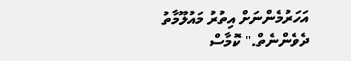އަހަރުމެންނަށް އިތުރު މައުލޫމާތު ދެވެންނެތް." ކޮމާސް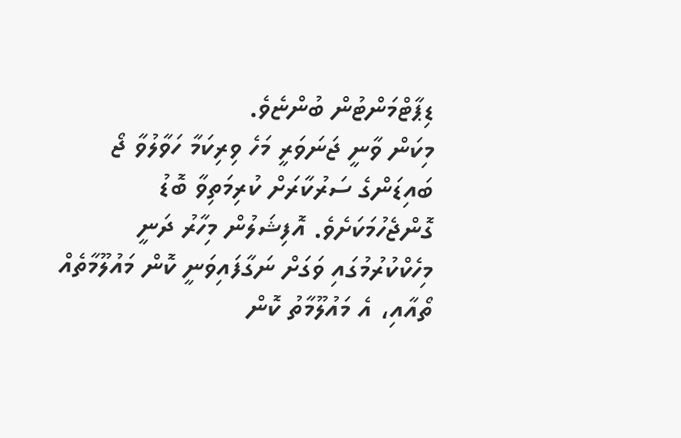ޑިޕާޓްމަންޓުން ބުންޏެވެ.
މިކަން ވާނީ ޖަނަވަރީ މަހެ ވިރިކަމާ ހަވާލުވާ ޖޯ ބައިޑަންގެ ސަރުކާރަށް ކުރިމަތިވާ ބޮޑު ގޮންޖެހުމަކަށެވެ. އޮފިޝަލުން މިހާރު ދަނީ މިހެކްކުރުމުގައި ވަގަށް ނަގާފައިވަނީ ކޮން މައުލޫމާތެއް ތޯއާއި، އެ މައުލޫމާތު ކޮން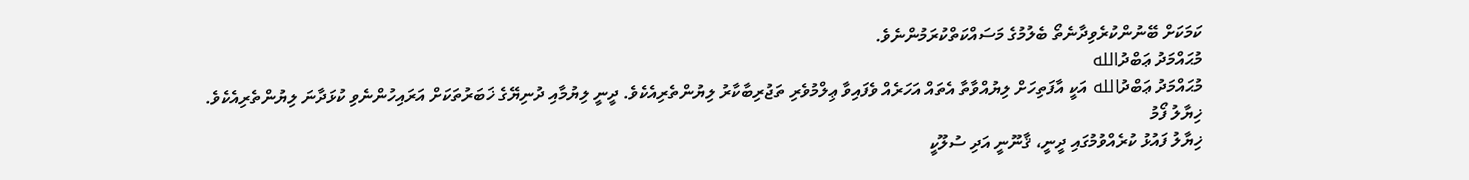ކަމަކަށް ބޭނުންކުރެވިދާނެތޯ ބެލުމުގެ މަސައްކަތްކުރަމުންނެވެ.
މުޙައްމަދު ޢަބްދުالله
މުޙައްމަދު ޢަބްދުالله އަކީ އާފަތިހަށް ލިޔުއްވާތާ އެތައް އަހަރެއް ވެފައިވާ ޢިލްމުވެރި ތަޖުރިބާކާރު ލިޔުންތެރިއެކެވެ. ދީނީ ލިޔުމާއި ދުނިޔޭގެ ޚަބަރުތަކަށް އަރައިހުންނެވި ކުޅަދާނަ ލިޔުންތެރިއެކެވެ.
ޚިޔާލު ފޯމު
ޚިޔާލު ފައުޅު ކުރެއްވުމުގައި ދީނީ، ޤާނޫނީ އަދި ސުލޫކީ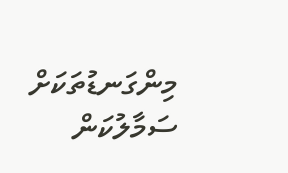މިންގަނޑުތަކަށް ސަމާލުކަން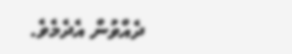ދެއްވުން އެދެމެވެ.